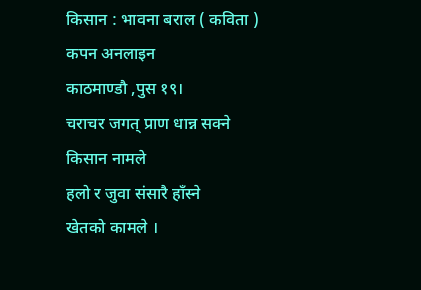किसान : भावना बराल ( कविता )
कपन अनलाइन
काठमाण्डौ ,पुस १९।
चराचर जगत् प्राण धान्न सक्ने
किसान नामले
हलो र जुवा संसारै हाँस्ने
खेतको कामले ।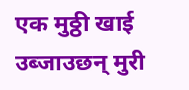एक मुठ्ठी खाई उब्जाउछन् मुरी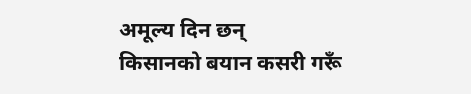अमूल्य दिन छन्
किसानको बयान कसरी गरूँ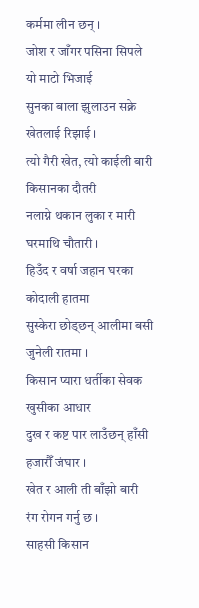कर्ममा लीन छन् ।
जोश र जाँगर पसिना सिपले
यो माटो भिजाई
सुनका बाला झुलाउन सक्ने
खेतलाई रिझाई ।
त्यो गैरी खेत, त्यो काईली बारी
किसानका दौतरी
नलाग्ने थकान लुका र मारी
घरमाथि चौतारी ।
हिउँद र वर्षा जहान घरका
कोदाली हातमा
सुस्केरा छोड्छन् आलीमा बसी
जुनेली रातमा ।
किसान प्यारा धर्तीका सेवक
खुसीका आधार
दुख र कष्ट पार लाउँछन् हाँसी
हजारौँ जंघार ।
खेत र आली ती बाँझो बारी
रंग रोगन गर्नु छ ।
साहसी किसान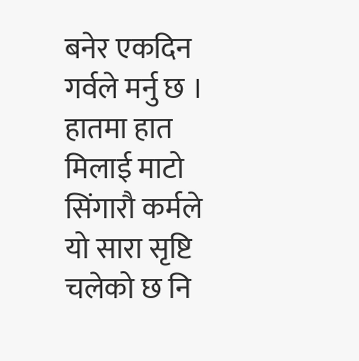बनेर एकदिन
गर्वले मर्नु छ ।
हातमा हात मिलाई माटो
सिंगारौ कर्मले
यो सारा सृष्टि चलेको छ नि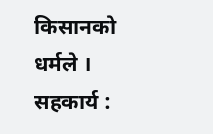किसानको धर्मले ।
सहकार्य :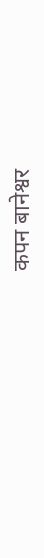कपन बानेश्वर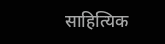साहित्यिक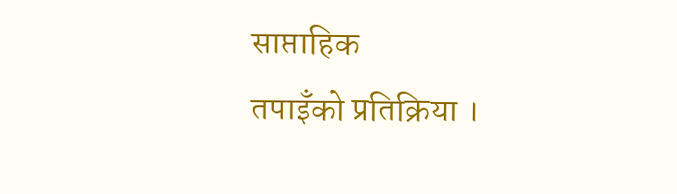साप्ताहिक
तपाइँको प्रतिक्रिया ।